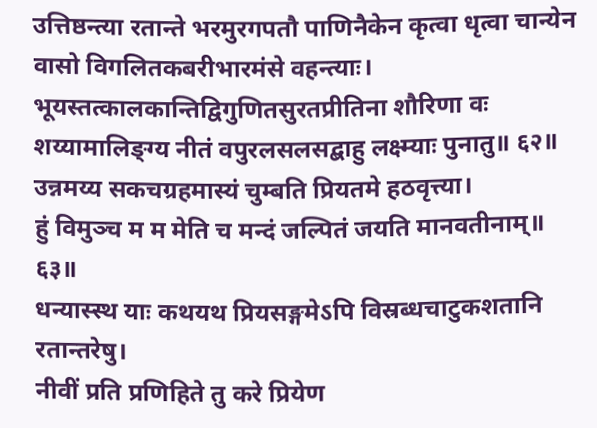उत्तिष्ठन्त्या रतान्ते भरमुरगपतौ पाणिनैकेन कृत्वा धृत्वा चान्येन वासो विगलितकबरीभारमंसे वहन्त्याः।
भूयस्तत्कालकान्तिद्विगुणितसुरतप्रीतिना शौरिणा वः शय्यामालिङ्ग्य नीतं वपुरलसलसद्बाहु लक्ष्म्याः पुनातु॥ ६२॥
उन्नमय्य सकचग्रहमास्यं चुम्बति प्रियतमे हठवृत्त्या।
हुं विमुञ्च म म मेति च मन्दं जल्पितं जयति मानवतीनाम्॥ ६३॥
धन्यास्स्थ याः कथयथ प्रियसङ्गमेऽपि विस्रब्धचाटुकशतानि रतान्तरेषु।
नीवीं प्रति प्रणिहिते तु करे प्रियेण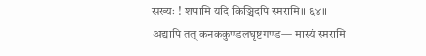सख्यः ! शपामि यदि किञ्चिदपि स्मरामि॥ ६४॥
अद्यापि तत् कनककुण्डलघृष्टगण्ड— मास्यं स्मरामि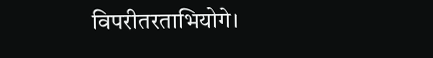विपरीतरताभियोगे।